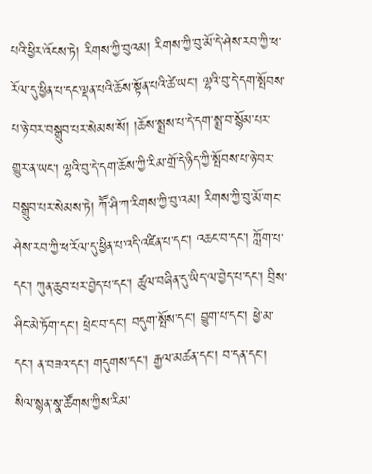པའི་ཕྱིར་འོངས་ཏེ། རིགས་ཀྱི་བུའམ། རིགས་ཀྱི་བུ་མོ་དེ་ཤེས་རབ་ཀྱི་ཕ་རོལ་དུ་ཕྱིན་པ་དང་ལྡན་པའི་ཆོས་སྟོན་པའི་ཚེ་ཡང་། ལྷའི་བུ་དེ་དག་སྤོབས་པ་ཉེ་བར་བསྒྲུབ་པར་སེམས་སོ། །ཆོས་སྨྲས་པ་དེ་དག་སྨྲ་བ་སྙོམ་པར་གྱུར་ན་ཡང་། ལྷའི་བུ་དེ་དག་ཆོས་ཀྱི་རིམ་གྲོ་དེ་ཉིད་ཀྱི་སྤོབས་པ་ཉེ་བར་བསྒྲུབ་པར་སེམས་ཏེ། ཀཽ་ཤི་ཀ་རིགས་ཀྱི་བུ་འམ། རིགས་ཀྱི་བུ་མོ་གང་ཤེས་རབ་ཀྱི་ཕ་རོལ་དུ་ཕྱིན་པ་འདི་འཛིན་པ་དང་། འཆང་བ་དང་། ཀློག་པ་དང་། ཀུན་ཆུབ་པར་བྱེད་པ་དང་། ཚུལ་བཞིན་དུ་ཡིད་ལ་བྱེད་པ་དང་། བྲིས་ཤིང་མེ་ཏོག་དང་། ཕྲེང་བ་དང་། བདུག་སྤོས་དང་། བྱུག་པ་དང་། ཕྱེ་མ་དང་། ན་བཟའ་དང་། གདུགས་དང་། རྒྱལ་མཚན་དང་། བ་དན་དང་། སིལ་སྙན་སྣ་ཚོགས་ཀྱིས་རིམ་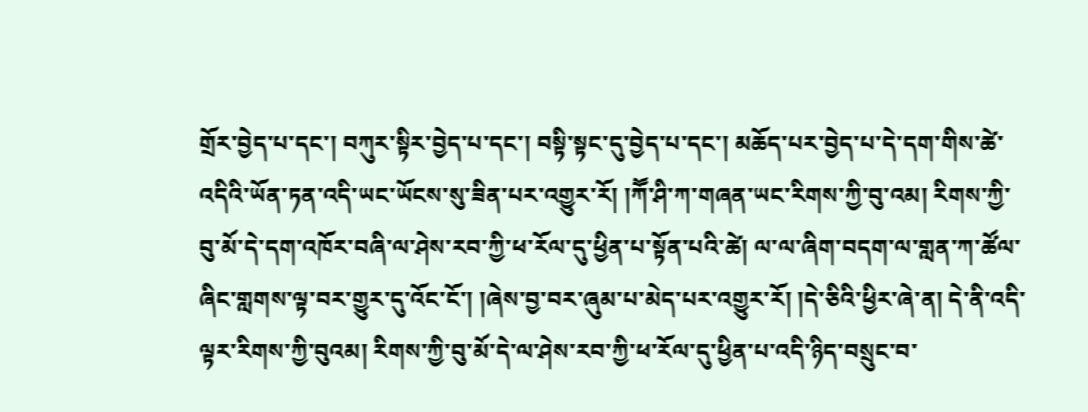གྲོར་བྱེད་པ་དང་། བཀུར་སྟིར་བྱེད་པ་དང་། བསྟི་སྟང་དུ་བྱེད་པ་དང་། མཆོད་པར་བྱེད་པ་དེ་དག་གིས་ཚེ་འདིའི་ཡོན་ཏན་འདི་ཡང་ཡོངས་སུ་ཟིན་པར་འགྱུར་རོ། །ཀཽ་ཤི་ཀ་གཞན་ཡང་རིགས་ཀྱི་བུ་འམ། རིགས་ཀྱི་བུ་མོ་དེ་དག་འཁོར་བཞི་ལ་ཤེས་རབ་ཀྱི་ཕ་རོལ་དུ་ཕྱིན་པ་སྟོན་པའི་ཚེ། ལ་ལ་ཞིག་བདག་ལ་གླན་ཀ་ཚོལ་ཞིང་གླགས་ལྟ་བར་གྱུར་དུ་འོང་ངོ་། །ཞེས་བྱ་བར་ཞུམ་པ་མེད་པར་འགྱུར་རོ། །དེ་ཅིའི་ཕྱིར་ཞེ་ན། དེ་ནི་འདི་ལྟར་རིགས་ཀྱི་བུའམ། རིགས་ཀྱི་བུ་མོ་དེ་ལ་ཤེས་རབ་ཀྱི་ཕ་རོལ་དུ་ཕྱིན་པ་འདི་ཉིད་བསྲུང་བ་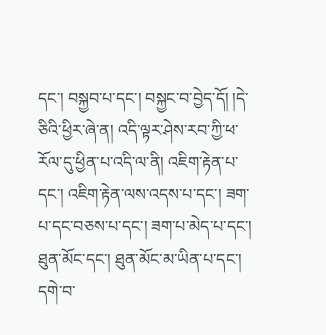དང་། བསྐྱབ་པ་དང་། བསྐྱང་བ་བྱེད་དོ། །དེ་ཅིའི་ཕྱིར་ཞེ་ན། འདི་ལྟར་ཤེས་རབ་ཀྱི་ཕ་རོལ་དུ་ཕྱིན་པ་འདི་ལ་ནི། འཇིག་རྟེན་པ་དང་། འཇིག་རྟེན་ལས་འདས་པ་དང་། ཟག་པ་དང་བཅས་པ་དང་། ཟག་པ་མེད་པ་དང་། ཐུན་མོང་དང་། ཐུན་མོང་མ་ཡིན་པ་དང་། དགེ་བ་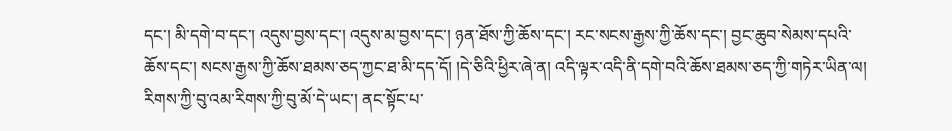དང་། མི་དགེ་བ་དང་། འདུས་བྱས་དང་། འདུས་མ་བྱས་དང་། ཉན་ཐོས་ཀྱི་ཆོས་དང་། རང་སངས་རྒྱས་ཀྱི་ཆོས་དང་། བྱང་ཆུབ་སེམས་དཔའི་ཆོས་དང་། སངས་རྒྱས་ཀྱི་ཆོས་ཐམས་ཅད་ཀྱང་ཐ་མི་དད་དོ། །དེ་ཅིའི་ཕྱིར་ཞེ་ན། འདི་ལྟར་འདི་ནི་དགེ་བའི་ཆོས་ཐམས་ཅད་ཀྱི་གཏེར་ཡིན་ལ། རིགས་ཀྱི་བུ་འམ་རིགས་ཀྱི་བུ་མོ་དེ་ཡང་། ནང་སྟོང་པ་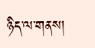ཉིད་ལ་གནས།